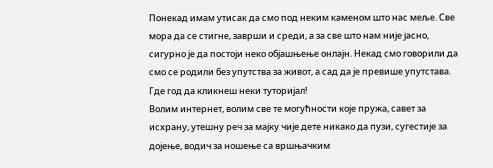Понекад имам утисак да смо под неким каменом што нас меље. Све мора да се стигне, заврши и среди, а за све што нам није јасно, сигурно је да постоји неко објашњење онлајн. Некад смо говорили да смо се родили без упутства за живот, а сад да је превише упутстава. Где год да кликнеш неки туторијал!
Волим интернет, волим све те могућности које пружа, савет за исхрану, утешну реч за мајку чије дете никако да пузи, сугестије за дојење, водич за ношење са вршњачким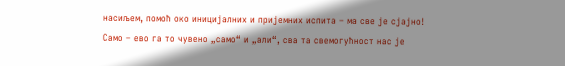насиљем, помоћ око иницијалних и пријемних испита – ма све је сјајно! Само – ево га то чувено „само“ и „али“, сва та свемогућност нас је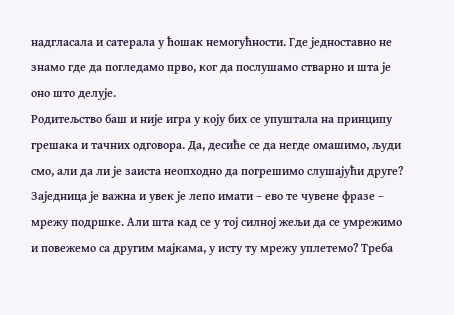надгласала и сатерала у ћошак немогућности. Где једноставно не знамо где да погледамо прво, ког да послушамо стварно и шта је оно што делује.
Родитељство баш и није игра у коју бих се упуштала на принципу грешака и тачних одговора. Да, десиће се да негде омашимо, људи смо, али да ли је заиста неопходно да погрешимо слушајући друге?
Заједница је важна и увек је лепо имати – ево те чувене фразе – мрежу подршке. Али шта кад се у тој силној жељи да се умрежимо и повежемо са другим мајкама, у исту ту мрежу уплетемо? Треба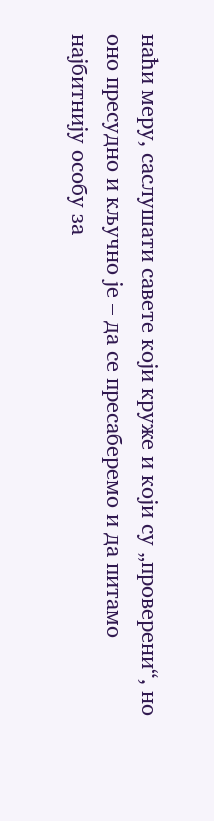наћи меру, саслушати савете који круже и који су „проверени“, но оно пресудно и кључно је – да се пресаберемо и да питамо најбитнију особу за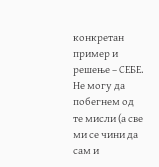конкретан пример и решење – СЕБЕ. Не могу да побегнем од те мисли (а све ми се чини да сам и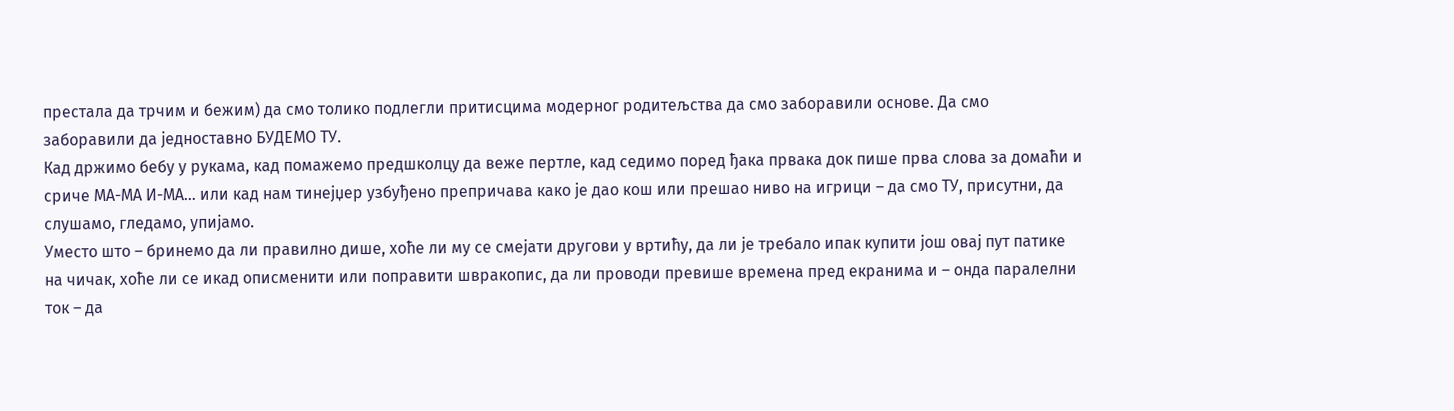престала да трчим и бежим) да смо толико подлегли притисцима модерног родитељства да смо заборавили основе. Да смо заборавили да једноставно БУДЕМО ТУ.
Кад држимо бебу у рукама, кад помажемо предшколцу да веже пертле, кад седимо поред ђака првака док пише прва слова за домаћи и сриче МА-МА И-МА… или кад нам тинејџер узбуђено препричава како је дао кош или прешао ниво на игрици – да смо ТУ, присутни, да слушамо, гледамо, упијамо.
Уместо што – бринемо да ли правилно дише, хоће ли му се смејати другови у вртићу, да ли је требало ипак купити још овај пут патике на чичак, хоће ли се икад описменити или поправити швракопис, да ли проводи превише времена пред екранима и – онда паралелни ток – да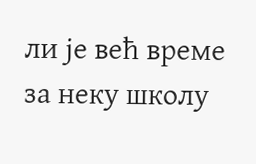ли је већ време за неку школу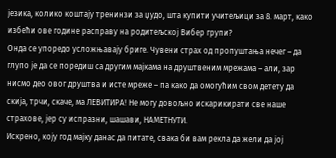језика, колико коштају тренинзи за џудо, шта купити учитељици за 8. март, како избећи ове године расправу на родитељској Вибер групи?
Онда се упоредо усложњавају бриге. Чувени страх од пропуштања нечег – да глупо је да се поредиш са другим мајкама на друштвеним мрежама – али, зар нисмо део овог друштва и исте мреже – па како да омогућим свом детету да скија, трчи, скаче, ма ЛЕВИТИРА! Не могу довољно искарикирати све наше страхове, јер су испразни, шашави, НАМЕТНУТИ.
Искрено, коју год мајку данас да питате, свака би вам рекла да жели да јој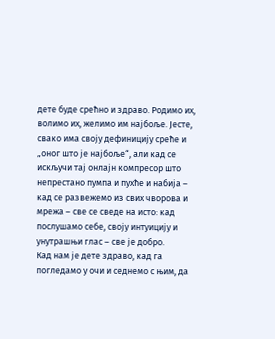дете буде срећно и здраво. Родимо их, волимо их, желимо им најбоље. Јесте, свако има своју дефиницију среће и „оног што је најбоље“, али кад се искључи тај онлајн компресор што непрестано пумпа и пухће и набија – кад се развежемо из свих чворова и мрежа – све се сведе на исто: кад послушамо себе, своју интуицију и унутрашњи глас – све је добро.
Кад нам је дете здраво, кад га погледамо у очи и седнемо с њим, да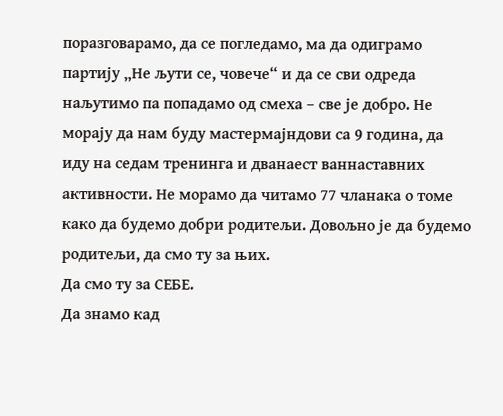поразговарамо, да се погледамо, ма да одиграмо партију „Не љути се, човече“ и да се сви одреда наљутимо па попадамо од смеха – све је добро. Не морају да нам буду мастермајндови са 9 година, да иду на седам тренинга и дванаест ваннаставних активности. Не морамо да читамо 77 чланака о томе како да будемо добри родитељи. Довољно је да будемо родитељи, да смо ту за њих.
Да смо ту за СЕБЕ.
Да знамо кад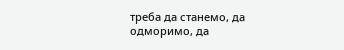треба да станемо, да одморимо, да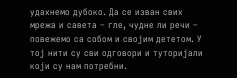удахнемо дубоко. Да се изван свих мрежа и савета – гле, чудне ли речи – повежемо са собом и својим дететом. У тој нити су сви одговори и туторијали који су нам потребни.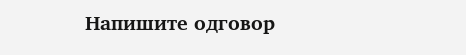Напишите одговор